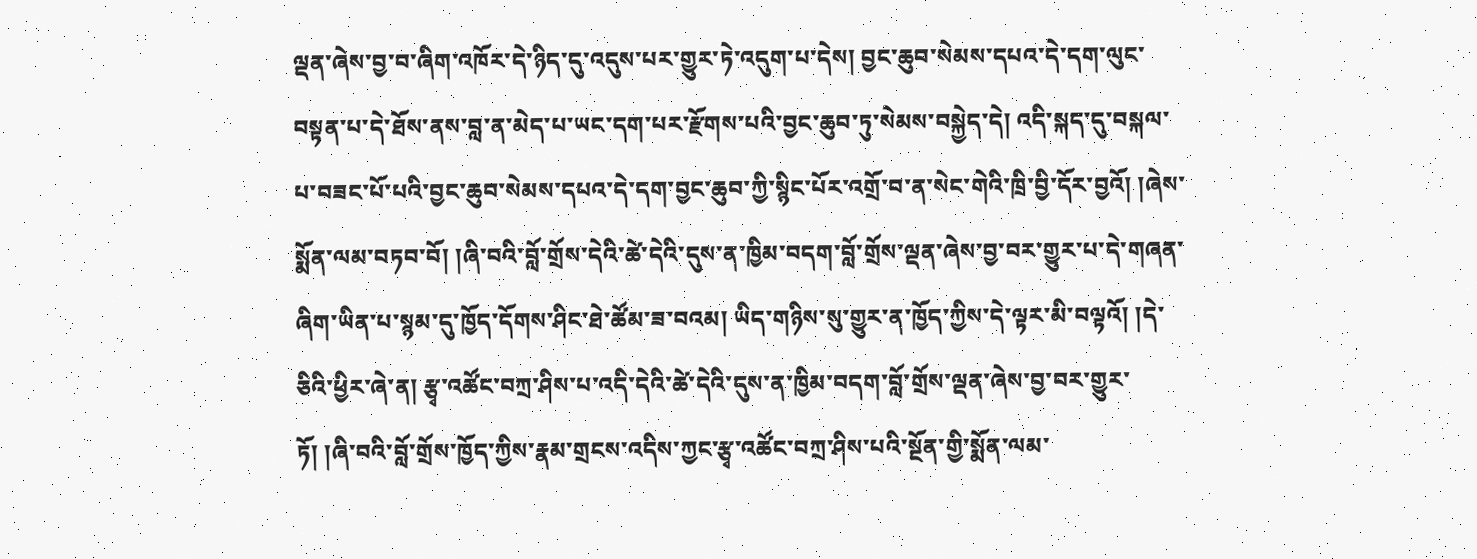ལྡན་ཞེས་བྱ་བ་ཞིག་འཁོར་དེ་ཉིད་དུ་འདུས་པར་གྱུར་ཏེ་འདུག་པ་དེས། བྱང་ཆུབ་སེམས་དཔའ་དེ་དག་ལུང་བསྟན་པ་དེ་ཐོས་ནས་བླ་ན་མེད་པ་ཡང་དག་པར་རྫོགས་པའི་བྱང་ཆུབ་ཏུ་སེམས་བསྐྱེད་དེ། འདི་སྐད་དུ་བསྐལ་པ་བཟང་པོ་པའི་བྱང་ཆུབ་སེམས་དཔའ་དེ་དག་བྱང་ཆུབ་ཀྱི་སྙིང་པོར་འགྲོ་བ་ན་སེང་གེའི་ཁྲི་བྱི་དོར་བྱའོ། །ཞེས་སྨོན་ལམ་བཏབ་བོ། །ཞི་བའི་བློ་གྲོས་དེའི་ཚེ་དེའི་དུས་ན་ཁྱིམ་བདག་བློ་གྲོས་ལྡན་ཞེས་བྱ་བར་གྱུར་པ་དེ་གཞན་ཞིག་ཡིན་པ་སྙམ་དུ་ཁྱོད་དོགས་ཤིང་ཐེ་ཚོམ་ཟ་བའམ། ཡིད་གཉིས་སུ་གྱུར་ན་ཁྱོད་ཀྱིས་དེ་ལྟར་མི་བལྟའོ། །དེ་ཅིའི་ཕྱིར་ཞེ་ན། རྩྭ་འཚོང་བཀྲ་ཤིས་པ་འདི་དེའི་ཚེ་དེའི་དུས་ན་ཁྱིམ་བདག་བློ་གྲོས་ལྡན་ཞེས་བྱ་བར་གྱུར་ཏོ། །ཞི་བའི་བློ་གྲོས་ཁྱོད་ཀྱིས་རྣམ་གྲངས་འདིས་ཀྱང་རྩྭ་འཚོང་བཀྲ་ཤིས་པའི་སྔོན་གྱི་སྨོན་ལམ་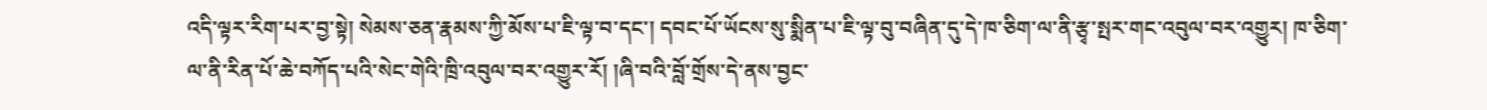འདི་ལྟར་རིག་པར་བྱ་སྟེ། སེམས་ཅན་རྣམས་ཀྱི་མོས་པ་ཇི་ལྟ་བ་དང་། དབང་པོ་ཡོངས་སུ་སྨིན་པ་ཇི་ལྟ་བུ་བཞིན་དུ་དེ་ཁ་ཅིག་ལ་ནི་རྩྭ་སྤར་གང་འབུལ་བར་འགྱུར། ཁ་ཅིག་ལ་ནི་རིན་པོ་ཆེ་བཀོད་པའི་སེང་གེའི་ཁྲི་འབུལ་བར་འགྱུར་རོ། །ཞི་བའི་བློ་གྲོས་དེ་ནས་བྱང་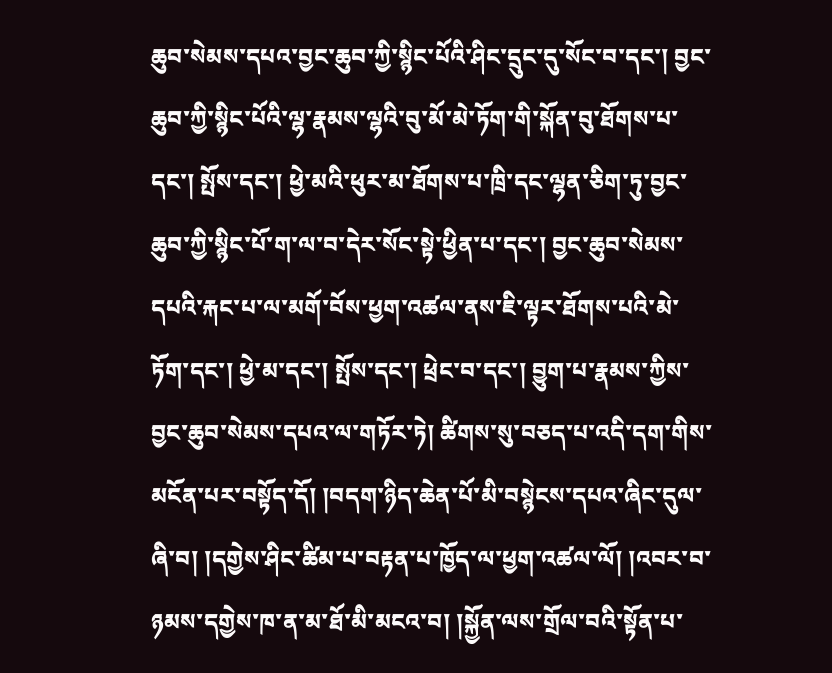ཆུབ་སེམས་དཔའ་བྱང་ཆུབ་ཀྱི་སྙིང་པོའི་ཤིང་དྲུང་དུ་སོང་བ་དང་། བྱང་ཆུབ་ཀྱི་སྙིང་པོའི་ལྷ་རྣམས་ལྷའི་བུ་མོ་མེ་ཏོག་གི་སྐོན་བུ་ཐོགས་པ་དང་། སྤོས་དང་། ཕྱེ་མའི་ཕུར་མ་ཐོགས་པ་ཁྲི་དང་ལྷན་ཅིག་ཏུ་བྱང་ཆུབ་ཀྱི་སྙིང་པོ་ག་ལ་བ་དེར་སོང་སྟེ་ཕྱིན་པ་དང་། བྱང་ཆུབ་སེམས་དཔའི་རྐང་པ་ལ་མགོ་བོས་ཕྱག་འཚལ་ནས་ཇི་ལྟར་ཐོགས་པའི་མེ་ཏོག་དང་། ཕྱེ་མ་དང་། སྤོས་དང་། ཕྲེང་བ་དང་། བྱུག་པ་རྣམས་ཀྱིས་བྱང་ཆུབ་སེམས་དཔའ་ལ་གཏོར་ཏེ། ཚིགས་སུ་བཅད་པ་འདི་དག་གིས་མངོན་པར་བསྟོད་དོ། །བདག་ཉིད་ཆེན་པོ་མི་བསྙེངས་དཔའ་ཞིང་དུལ་ཞི་བ། །དགྱེས་ཤིང་ཚིམ་པ་བརྟན་པ་ཁྱོད་ལ་ཕྱག་འཚལ་ལོ། །འབར་བ་ཉམས་དགྱེས་ཁ་ན་མ་ཐོ་མི་མངའ་བ། །སྐྱོན་ལས་གྲོལ་བའི་སྟོན་པ་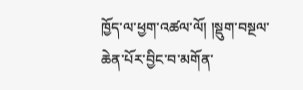ཁྱོད་ལ་ཕྱག་འཚལ་ལོ། །སྡུག་བསྔལ་ཆེན་པོར་བྱིང་བ་མགོན་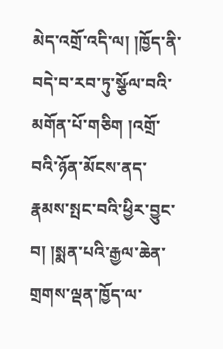མེད་འགྲོ་འདི་ལ། །ཁྱོད་ནི་བདེ་བ་རབ་ཏུ་སྩོལ་བའི་མགོན་པོ་གཅིག །འགྲོ་བའི་ཉོན་མོངས་ནད་རྣམས་སྤང་བའི་ཕྱིར་བྱུང་བ། །སྨན་པའི་རྒྱལ་ཆེན་གྲགས་ལྡན་ཁྱོད་ལ་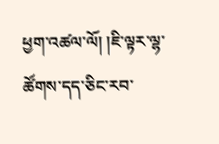ཕྱག་འཚལ་ལོ། །ཇི་ལྟར་ལྷ་ཚོགས་དད་ཅིང་རབ་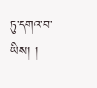ཏུ་དགའ་བ་ཡིས། །